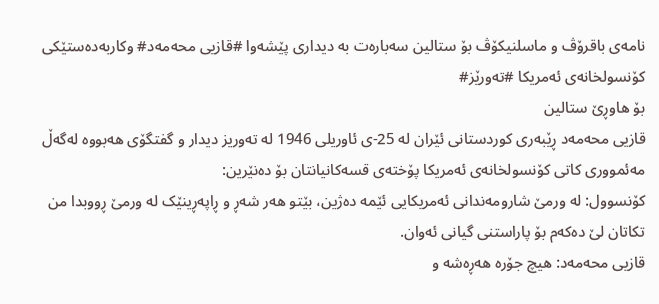نامەی باقرۆڤ و ماسلنیکۆڤ بۆ ستالین سەبارەت بە دیداری پێشەوا #قازیی محەمەد# وکاربەدەستێکی کۆنسولخانەی ئەمریکا #تەورێز#
بۆ هاوڕێ ستالین
قازیی محەمەد ڕێبەری کوردستانی ئێران لە 25-ی ئاوریلی 1946 لە تەوریز دیدار و گفتگۆی هەبووە لەگەڵ مەئمووری کاتی کۆنسولخانەی ئەمریکا پۆختەی قسەکانیانتان بۆ دەنێرین:
کۆنسوول: لە ورمێ شارومەندانی ئەمریکایی ئێمە دەژین، بێتو هەر شەڕ و ڕاپەڕینێک لە ورمێ ڕووبدا من تکاتان لێ دەکەم بۆ پاراستنی گیانی ئەوان.
قازیی محەمەد: هیچ جۆرە هەڕەشە و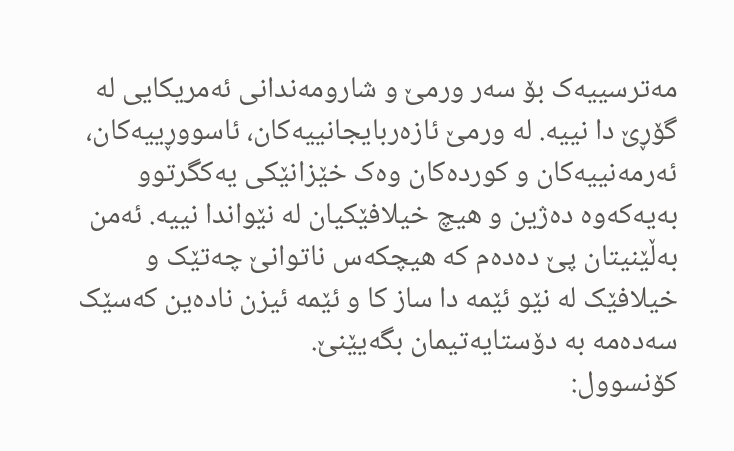مەترسییەک بۆ سەر ورمێ و شارومەندانی ئەمریکایی لە گۆڕێ دا نییە. لە ورمێ ئازەربایجانییەکان، ئاسووڕییەکان، ئەرمەنییەکان و کوردەکان وەک خێزانێکی یەکگرتوو بەیەکەوە دەژین و هیچ خیلافێکیان لە نێواندا نییە. ئەمن بەڵێنیتان پێ دەدەم کە هیچکەس ناتوانێ چەتێک و خیلافێک لە نێو ئێمە دا ساز کا و ئێمە ئیزن نادەین کەسێک سەدەمە بە دۆستایەتیمان بگەیێنێ.
کۆنسوول: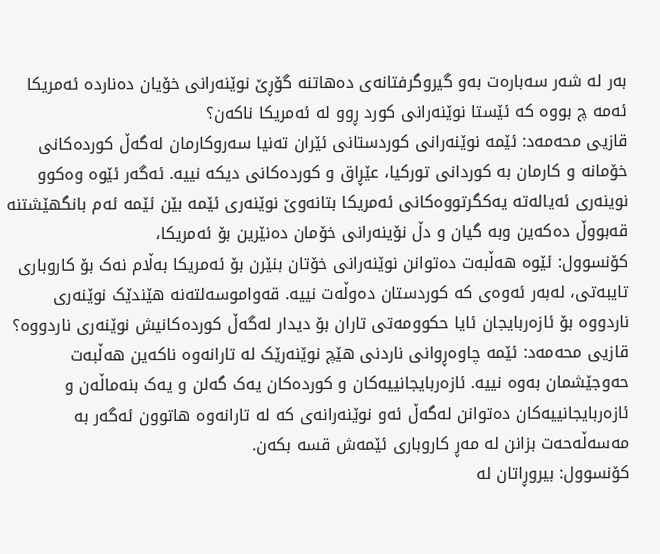بەر لە شەر سەبارەت بەو گیروگرفتانەی دەهاتنە گۆڕێ نوێنەرانی خۆیان دەناردە ئەمریکا ئەمە چ بووە کە ئێستا نوێنەرانی کورد ڕوو لە ئەمریکا ناکەن؟
قازیی محەمەد: ئێمە نوێنەرانی کوردستانی ئێران تەنیا سەروکارمان لەگەڵ کوردەکانی خۆمانە و کارمان بە کوردانی تورکیا، عێڕاق و کوردەکانی دیکە نییە. ئەگەر ئێوە وەکوو نوینەری ئەیالەتە یەکگرتووەکانی ئەمریکا بتانەوێ نوێنەری ئێمە بێن ئێمە ئەم بانگهێشتنە قەبووڵ دەکەین وبە گیان و دڵ نۆینەرانی خۆمان دەنێرین بۆ ئەمریکا،
کۆنسوول: ئێوە هەڵبەت دەتوانن نوێنەرانی خۆتان بنێرن بۆ ئەمریکا بەڵام نەک بۆ کاروباری تایبەتی، لەبەر ئەوەی کە کوردستان دەوڵەت نییە. قەواموسەلتەنە هێندێک نوێنەری ناردووە بۆ ئازەربایجان ئایا حکوومەتی تاران بۆ دیدار لەگەڵ کوردەکانیش نوێنەری ناردووە؟
قازیی محەمەد: ئێمە چاوەڕوانی ناردنی هێچ نوێنەرێک لە تارانەوە ناکەین هەڵبەت حەوجێشمان بەوە نییە. ئازەربایجانییەکان و کوردەکان یەک گەلن و یەک بنەماڵەن و ئازەربایجانییەکان دەتوانن لەگەڵ ئەو نوێنەرانەی کە لە تارانەوە هاتوون ئەگەر بە مەسەڵەحەت بزانن لە مەڕ کاروباری ئێمەش قسە بکەن.
کۆنسوول: بیروڕاتان لە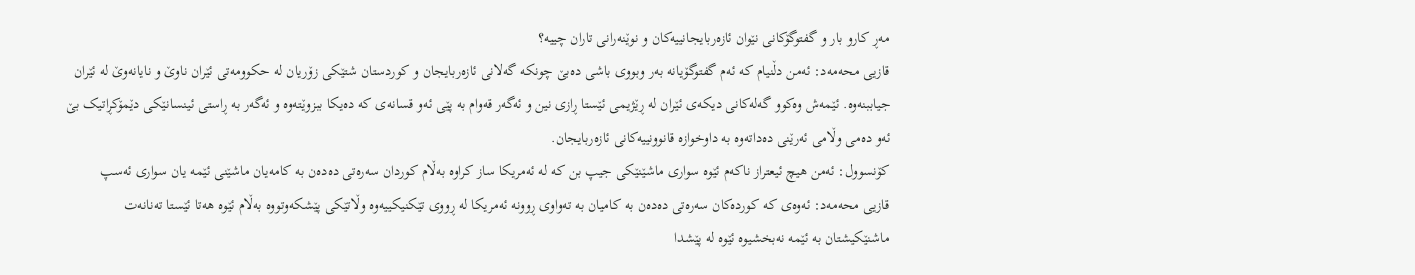مەڕ کارو بار و گفتوگۆکانی نێوان ئازەربایجانییەکان و نوێنەرانی تاران چییە؟
قازیی محەمەد: ئەمن دڵنیام کە ئەم گفتوگۆیانە بەر وبووی باشی دەبێ چونکە گەلانی ئازەربایجان و کوردستان شتێکی زۆریان لە حکوومەتی ئێران ناوێ و نایانەوێ لە ئێران جیاببنەوە. ئێمەش وەکوو گەلەکانی دیکەی ئێران لە ڕێژیمی ئێستا ڕازی نین و ئەگەر قەوام بە پێی ئەو قسانەی کە دەیکا ببزوێتەوە و ئەگەر بە ڕاستی ئینسانێکی دێمۆکڕاتیک بێ ئەو دەمی وڵامی ئەرێنی دەداتەوە بە داوخوازە قانوونییەکانی ئازەربایجان.
کۆنسوول: ئەمن هیچ ئیعتراز ناکەم ئێوە سواری ماشێنێکی جیپ بن کە لە ئەمریکا ساز کراوە بەڵام کوردان سەرەتی دەدەن بە کامەیان ماشێنی ئێمە یان سواری ئەسپ
قازیی محەمەد: ئەوەی کە کوردەکان سەرەتی دەدەن بە کامیان بە تەواوی ڕوونە ئەمریکا لە ڕووی تێکنیکییەوە وڵاتێکی پێشکەوتووە بەڵام ئێوە هەتا ئێستا تەنانەت ماشنێکیشتان بە ئێمە نەبخشیوە ئێوە لە پێشدا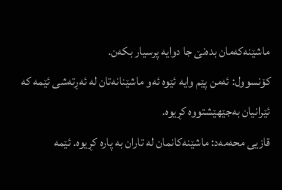ماشێنەکەمان بدەنێ جا دوایە پرسیار بکەن.
کۆنسوول: ئەمن پێم وایە ئێوە ئەو ماشێنانەتان لە ئەڕتەشی ئێمە کە ئێرانیان بەجێهێشتووە کڕیوە.
قازیی محەمەد: ماشێنەکانمان لە تاران بە پارە کڕیوە. ئێمە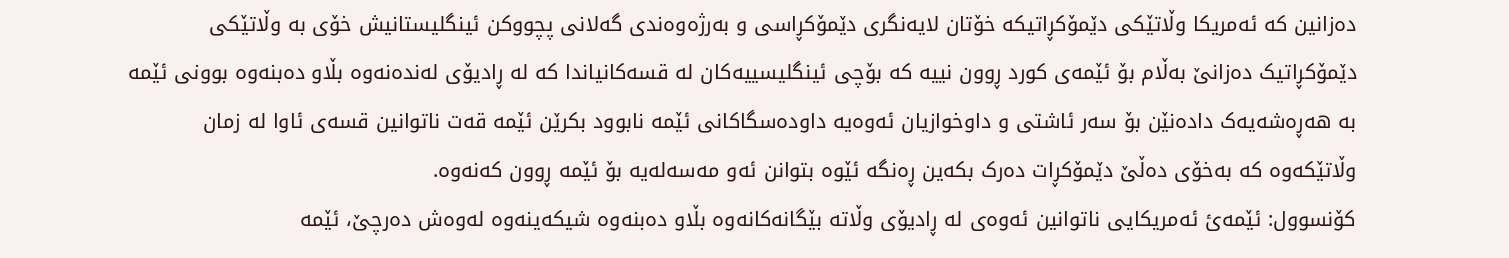دەزانین کە ئەمریکا وڵاتێکی دێمۆکڕاتیکە خۆتان لایەنگری دێمۆکڕاسی و بەرژەوەندی گەلانی پچووکن ئینگلیستانیش خۆی بە وڵاتێکی دێمۆکڕاتیک دەزانێ بەڵام بۆ ئێمەی کورد ڕوون نییە کە بۆچی ئینگلیسییەکان لە قسەکانیاندا کە لە ڕادیۆی لەندەنەوە بڵاو دەبنەوە بوونی ئێمە بە هەڕەشەیەک دادەنێن بۆ سەر ئاشتی و داوخوازیان ئەوەیە داودەسگاکانی ئێمە نابوود بکرێن ئێمە قەت ناتوانین قسەی ئاوا لە زمان وڵاتێکەوە کە بەخۆی دەڵێ دێمۆکڕات دەرک بکەین ڕەنگە ئێوە بتوانن ئەو مەسەلەیە بۆ ئێمە ڕوون کەنەوە.
کۆنسوول: ئێمەئ ئەمریکایی ناتوانین ئەوەی لە ڕادیۆی وڵاتە بێگانەکانەوە بڵاو دەبنەوە شیکەینەوە لەوەش دەرچێ، ئێمە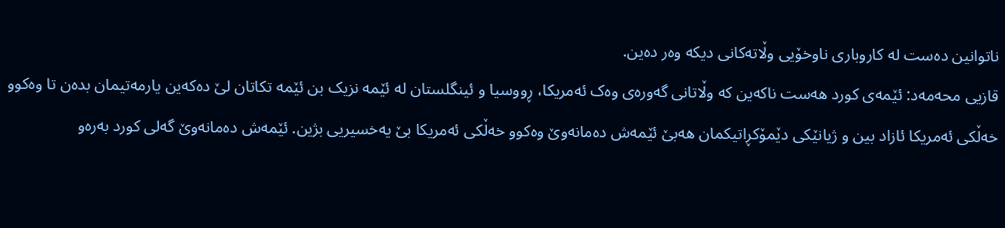ناتوانین دەست لە کاروباری ناوخۆیی وڵاتەکانی دیکە وەر دەین.
قازیی محەمەد: ئێمەی کورد هەست ناکەین کە وڵاتانی گەورەی وەک ئەمریکا، ڕووسیا و ئینگلستان لە ئێمە نزیک بن ئێمە تکاتان لێ دەکەین یارمەتیمان بدەن تا وەکوو خەڵکی ئەمریکا ئازاد بین و ژیانێکی دێمۆکڕاتیکمان هەبێ ئێمەش دەمانەوێ وەکوو خەڵکی ئەمریکا بێ یەخسیریی بژین. ئێمەش دەمانەوێ گەلی کورد بەرەو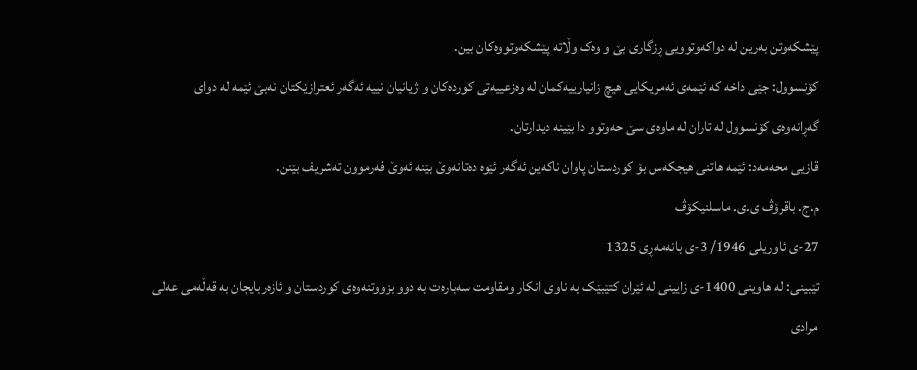پێشکەوتن بەرین لە دواکەوتوویی ڕزگاری بێ و وەک وڵاتە پێشکەوتووەکان بین.
کۆنسوول: جێی داخە کە ئێمەی ئەمریکایی هیچ زانیارییەکمان لە وەزعییەتی کوردەکان و ژیانیان نییە ئەگەر ئعترازێکتان نەبێ ئێمە لە دوای گەڕانەوەی کۆنسوول لە تاران لە ماوەی سێ حەوتوو دا بێینە دیدارتان.
قازیی محەمەد: ئێمە هاتنی هیجکەس بۆ کوردستان پاوان ناکەین ئەگەر ئێوە دەتانەوێ بێنە ئەوێ فەرموون تەشریف بێنن.
م.ج. باقرۆڤ ی.ی. ماسلنیکۆڤ
27-ی ئاوریلی 1946/ 3-ی بانەمەڕی 1325
تێبینی: لە هاوینی 1400-ی زایینی لە ئێران کتێبێک بە ناوی انکار ومقاومت سەبارەت بە دوو بزووتنەوەی کوردستان و ئازەربایجان بە قەڵەمی عەلی مرادی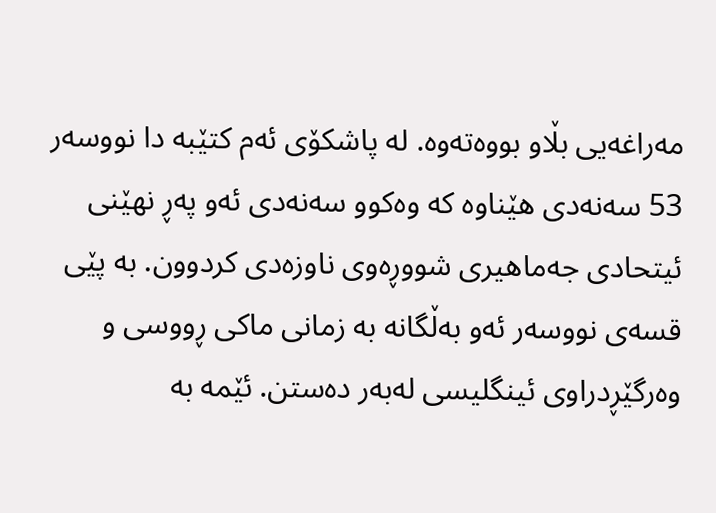مەراغەیی بڵاو بووەتەوە. لە پاشکۆی ئەم کتێبە دا نووسەر 53 سەنەدی هێناوە کە وەکوو سەنەدی ئەو پەڕ نهێنی ئیتحادی جەماهیری شووڕەوی ناوزەدی کردوون. بە پێی قسەی نووسەر ئەو بەڵگانە بە زمانی ماکی ڕووسی و وەرگێڕدراوی ئینگلیسی لەبەر دەستن. ئێمە بە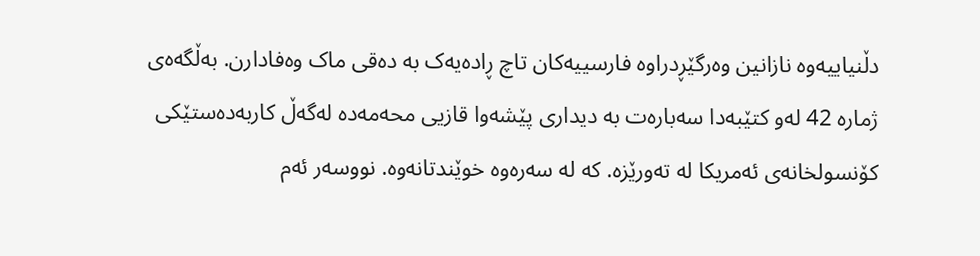دڵنیاییەوە نازانین وەرگێڕدراوە فارسییەکان تاچ ڕادەیەک بە دەقی ماک وەفادارن. بەڵگەەی ژمارە 42 لەو کتێبەدا سەبارەت بە دیداری پێشەوا قازیی محەمەدە لەگەڵ کاربەدەستێکی کۆنسولخانەی ئەمریکا لە تەورێزە. کە لە سەرەوە خوێندتانەوە. نووسەر ئەم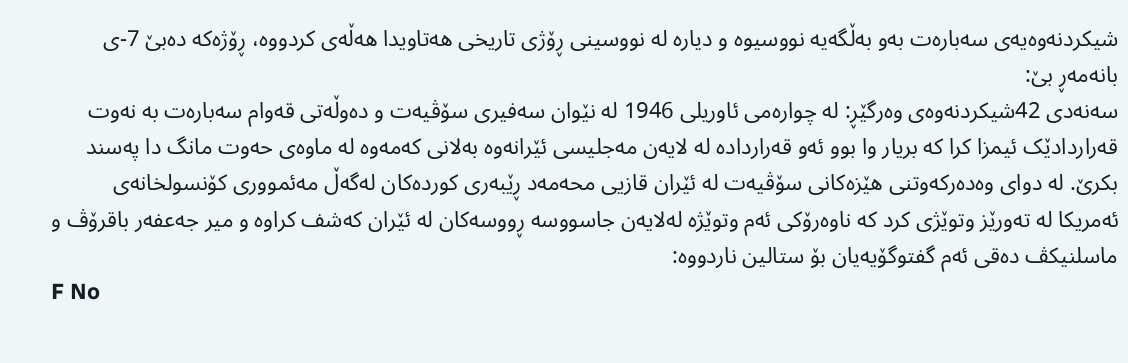شیکردنەوەیەی سەبارەت بەو بەڵگەیە نووسیوە و دیارە لە نووسینی ڕۆژی تاریخی هەتاویدا هەڵەی کردووە، ڕۆژەکە دەبێ 7-ی بانەمەڕ بێ:
سەنەدی 42شیکردنەوەی وەرگێڕ: لە چوارەمی ئاوریلی 1946 لە نێوان سەفیری سۆڤیەت و دەوڵەتی قەوام سەبارەت بە نەوت قەراردادێک ئیمزا کرا کە بریار وا بوو ئەو قەراردادە لە لایەن مەجلیسی ئێرانەوە بەلانی کەمەوە لە ماوەی حەوت مانگ دا پەسند بکرێ. لە دوای وەدەرکەوتنی هێزەکانی سۆڤیەت لە ئێران قازیی محەمەد ڕێبەری کوردەکان لەگەڵ مەئمووری کۆنسولخانەی ئەمریکا لە تەورێز وتوێژی کرد کە ناوەرۆکی ئەم وتوێژە لەلایەن جاسووسە ڕووسەکان لە ئێران کەشف کراوە و میر جەعفەر باقرۆڤ و ماسلنیکڤ دەقی ئەم گفتوگۆیەیان بۆ ستالین ناردووە:
F No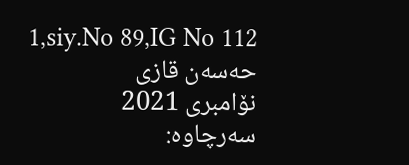1,siy.No 89,IG No 112
حەسەن قازی
نۆامبری 2021
سەرچاوە: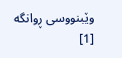وێبنووسی ڕوانگە
[1]